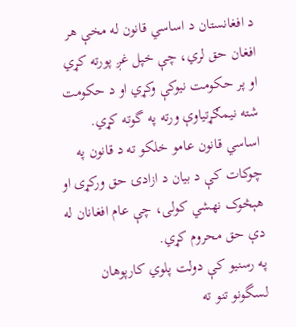د افغانستان د اساسي قانون له مخې هر افغان حق لري، چې خپل غږ پورته کړي او پر حکومت نیوکې وکړي او د حکومت شته نیمګړتیاوې ورته په گوته کړي. اساسي قانون عامو خلکو ته د قانون په چوکات کې د بیان د ازادۍ حق ورکړی او هېڅوک نهشي کولی، چې عام افغانان له دې حق محروم کړي.
په رسنیو کې دولت پلوي کارپوهان لسگونو تنو ته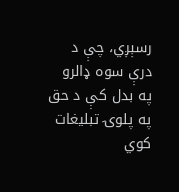رسېږي، چې د درې سوه ډالرو په بدل کې د حق په پلوۍ تبلیغات کوي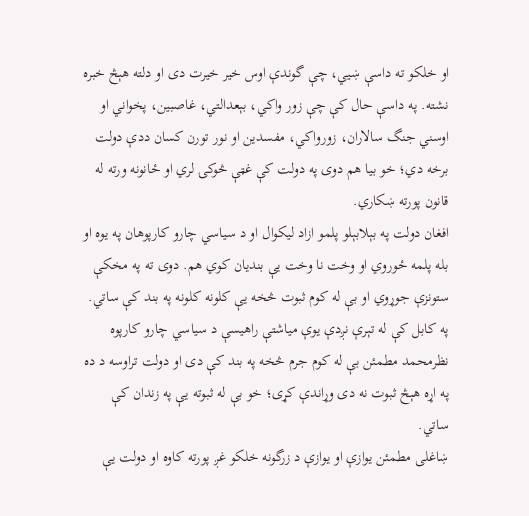او خلکو ته داسې ښيي، چې گوندې اوس خیر خیرت دی او دلته هېڅ خبره نشته. په داسې حال کې چې زور واکي، بېعدالتي، غاصبین، پخواني او اوسني جنگ سالاران، زورواکي، مفسدین او نور تورن کسان ددې دولت برخه دي؛ خو بیا هم دوی په دولت کې غټې څوکۍ لري او ځانونه ورته له قانون پورته ښکاري.
افغان دولت په بېلابېلو پلمو ازاد لیکوال او د سیاسي چارو کارپوهان په یوه او بله پلمه ځوروي او وخت نا وخت یې بندیان کوي هم. دوی ته په مخکې ستونزې جوړوي او بې له کوم ثبوت څخه یې کلونه کلونه په بند کې ساتي.
په کابل کې له تېرې نږدې یوې میاشتې راهیسې د سیاسي چارو کارپوه نظرمحمد مطمئن بې له کوم جرم څخه په بند کې دی او دولت تراوسه د ده په اړه هېڅ ثبوت نه دی وړاندې کړی؛ خو بې له ثبوته یې په زندان کې ساتي.
ښاغلی مطمئن یوازې او یوازې د زرگونه خلکو غږ پورته کاوه او دولت یې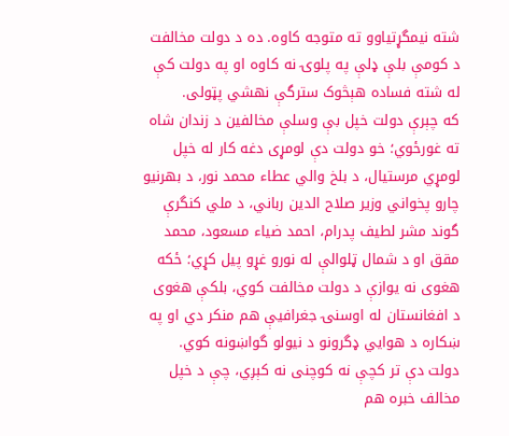شته نیمگړتیاوو ته متوجه کاوه. ده د دولت مخالفت د کومې بلې ډلې په پلوۍ نه کاوه او په دولت کې له شته فساده هېڅوک سترگې نهشي پټولی.
که چېرې دولت خپل بې وسلې مخالفین د زندان شاه ته غورځوي؛ خو دولت دې لومړی دغه کار له خپل لومړي مرستیال، د بلخ والي عطاء محمد نور، د بهرنیو چارو پخواني وزیر صلاح الدین رباني، د ملي کنگرې گوند مشر لطیف پدرام، احمد ضیاء مسعود، محمد مقق او د شمال ټلوالې له نورو غړو پیل کړي؛ ځکه هغوی نه یوازې د دولت مخالفت کوي، بلکې هغوی د افغانستان له اوسنۍ جغرافیې هم منکر دي او په ښکاره د هوايي ډگرونو د نیولو گواښونه کوي.
دولت دې تر کچې نه کوچنی نه کېږي، چې د خپل مخالف خبره هم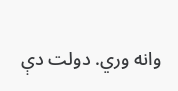وانه وري. دولت دې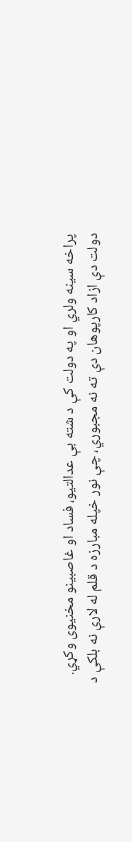پراخه سینه ولري او په دولت کې د شته بې عدالتیو، فساد او غاصبینو مخنیوی وکړي.
دولت دې ازاد کارپوهان دې ته نه مجبوري، چې نور خپله مبارزه د قلم له لارې نه بلکې د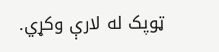ټوپک له لارې وکړي.